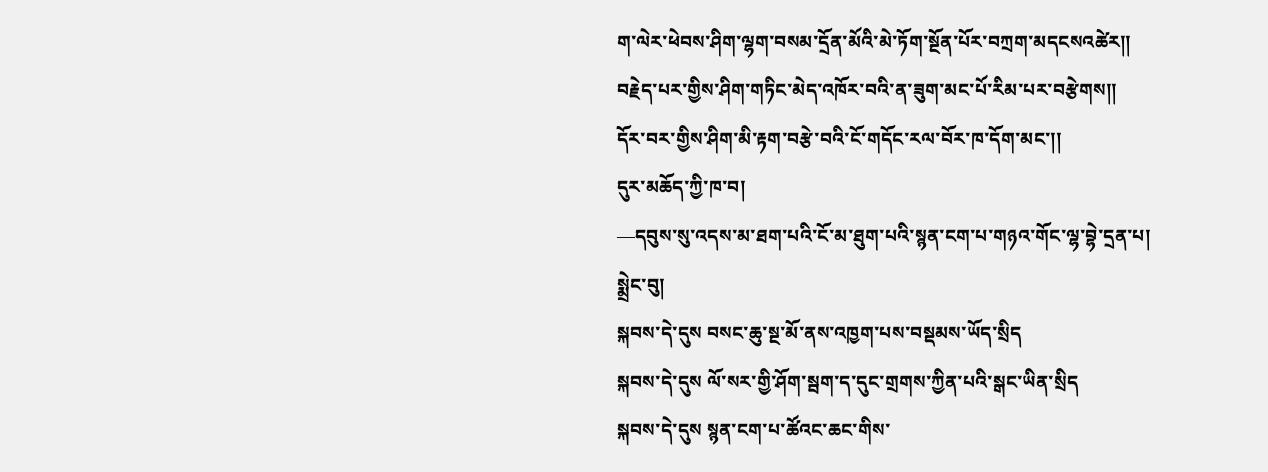ག་ལེར་ཕེབས་ཤིག་ལྷག་བསམ་དྲོན་མོའི་མེ་ཏོག་སྔོན་པོར་བཀྲག་མདངསའཚེར།།
བརྗེད་པར་གྱིས་ཤིག་གཏིང་མེད་འཁོར་བའི་ན་ཟུག་མང་པོ་རིམ་པར་བརྩེགས།།
དོར་བར་གྱིས་ཤིག་མི་རྟག་བརྩེ་བའི་ངོ་གདོང་རལ་བོར་ཁ་དོག་མང་།།
དུར་མཆོད་ཀྱི་ཁ་བ།
—དབུས་སུ་འདས་མ་ཐག་པའི་ངོ་མ་ཐུག་པའི་སྙན་ངག་པ་གཉའ་གོང་ལྷ་བྷེ་དྲན་པ།
སྨྲེང་བུ།
སྐབས་དེ་དུས བསང་ཆུ་སྔ་མོ་ནས་འཁྱག་པས་བསྡམས་ཡོད་སྲིད
སྐབས་དེ་དུས ལོ་སར་གྱི་ཤོག་སྦག་ད་དུང་གྲགས་ཀྱིན་པའི་སྒང་ཡིན་སྲིད
སྐབས་དེ་དུས སྙན་ངག་པ་ཚོའང་ཆང་གིས་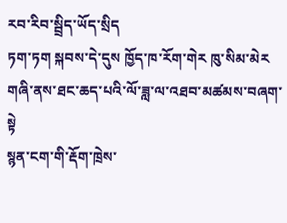རབ་རིབ་སྦྲིད་ཡོད་སྲིད
ཏག་ཏག སྐབས་དེ་དུས ཁྱོད་ཁ་རོག་གེར ཁུ་སིམ་མེར
གཞི་ནས་ཐང་ཆད་པའི་ལོ་ཟླ་ལ་འཐབ་མཚམས་བཞག་སྟེ
སྙན་ངག་གི་རྡོག་ཁྲེས་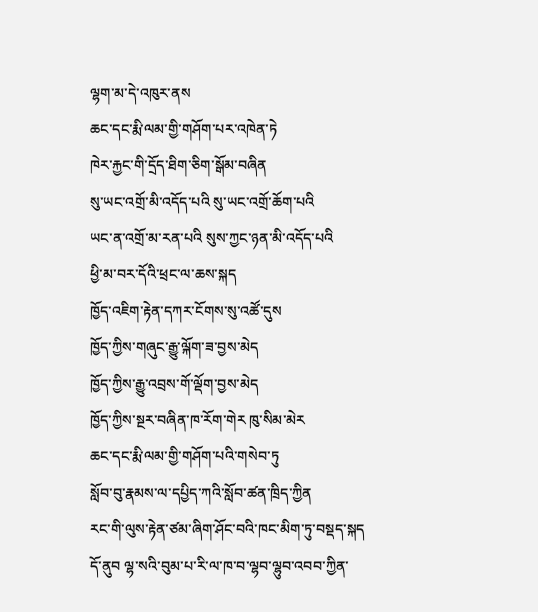ལྷག་མ་དེ་འཁུར་ནས
ཆང་དང་རྨི་ལམ་གྱི་གཤོག་པར་འཁེན་ཏེ
ཁེར་རྐྱང་གི་དྲོད་ཐིག་ཅིག་སྒོམ་བཞིན
སུ་ཡང་འགྲོ་མི་འདོད་པའི སུ་ཡང་འགྲོ་ཆོག་པའི
ཡང་ན་འགྲོ་མ་རན་པའི སུས་ཀྱང་ཉན་མི་འདོད་པའི
ཕྱི་མ་བར་དོའི་ཕྲང་ལ་ཆས་སྐད
ཁྱོད་འཇིག་རྟེན་དཀར་ངོགས་སུ་འཚོ་དུས
ཁྱོད་ཀྱིས་གཞུང་རྒྱུ་ལྐོག་ཟ་བྱས་མེད
ཁྱོད་ཀྱིས་རྒྱུ་འབྲས་གོ་ལྡོག་བྱས་མེད
ཁྱོད་ཀྱིས་སྔར་བཞིན་ཁ་རོག་གེར ཁུ་སིམ་མེར
ཆང་དང་རྨི་ལམ་གྱི་གཤོག་པའི་གསེབ་ཏུ
སློབ་བུ་རྣམས་ལ་དཔྱིད་ཀའི་སློབ་ཚན་ཁྲིད་ཀྱིན
རང་གི་ལུས་རྟེན་ཙམ་ཞིག་ཤོང་བའི་ཁང་མིག་ཏུ་བསྡད་སྐད
དོ་ནུབ ལྷ་སའི་བུམ་པ་རི་ལ་ཁ་བ་ལྷབ་ལྷུབ་འབབ་ཀྱིན་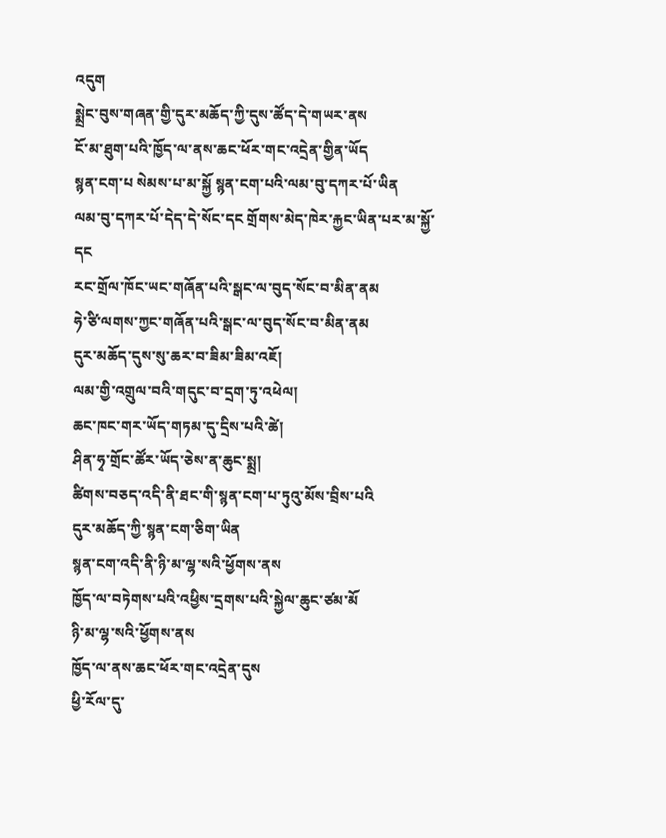འདུག
སྨྲེང་བུས་གཞན་གྱི་དུར་མཆོད་ཀྱི་དུས་ཚོད་དེ་གཡར་ནས
ངོ་མ་ཐུག་པའི་ཁྱོད་ལ་ནས་ཆང་ཕོར་གང་འདྲེན་གྱིན་ཡོད
སྙན་ངག་པ སེམས་པ་མ་སྐྱོ སྙན་ངག་པའི་ལམ་བུ་དཀར་པོ་ཡིན
ལམ་བུ་དཀར་པོ་དེད་དེ་སོང་དང གྲོགས་མེད་ཁེར་རྐྱང་ཡིན་པར་མ་སྐྱོ་དང
རང་གྲོལ་ཁོང་ཡང་གཞོན་པའི་སྒང་ལ་བུད་སོང་བ་མིན་ནམ
ཧེ་ཙི་ལགས་ཀྱང་གཞོན་པའི་སྒང་ལ་བུད་སོང་བ་མིན་ནམ
དུར་མཆོད་དུས་སུ་ཆར་བ་ཟིམ་ཟིམ་འཇོ།
ལམ་གྱི་འགྲུལ་བའི་གདུང་བ་དྲག་ཏུ་འཕེལ།
ཆང་ཁང་གར་ཡོད་གཏམ་དུ་དྲིས་པའི་ཚེ།
ཤིན་ཧྭ་གྲོང་ཚོར་ཡོད་ཅེས་ན་ཆུང་སྨྲ།
ཚིགས་བཅད་འདི་ནི་ཐང་གི་སྙན་ངག་པ་ཏུའུ་མོས་བྲིས་པའི
དུར་མཆོད་ཀྱི་སྙན་ངག་ཅིག་ཡིན
སྙན་ངག་འདི་ནི་ཉི་མ་ལྷ་སའི་ཕྱོགས་ནས
ཁྱོད་ལ་བཏེགས་པའི་འཕྱིས་དྲགས་པའི་སྐྱེལ་ཆུང་ཙམ་མོ
ཉི་མ་ལྷ་སའི་ཕྱོགས་ནས
ཁྱོད་ལ་ནས་ཆང་ཕོར་གང་འདྲེན་དུས
ཕྱི་རོལ་དུ་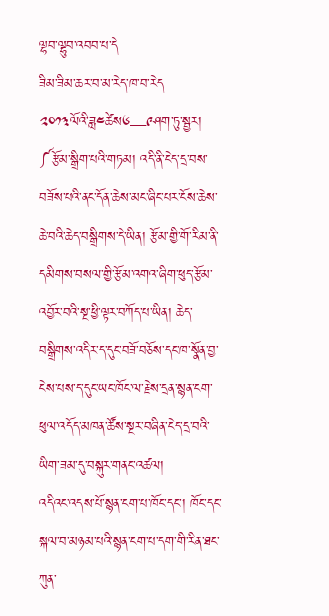ལྷབ་ལྷུབ་འབབ་པ་དེ
ཟིམ་ཟིམ་ཆར་བ་མ་རེད་ཁ་བ་རེད
༢༠༡༣ལོའི་ཟླ༤ཚེས༦—༩ཤག་ཏུ་སྦྱར།
༼རྩོམ་སྒྲིག་པའི་གཏམ། འདི་ནི་ངེད་དྲ་བས་བཟོས་པའི་ནང་དོན་ཆེས་མང་ཞིང་པར་ངོས་ཆེས་ཆེ་བའི་ཆེད་བསྒྲིགས་དེ་ཡིན། རྩོམ་གྱི་གོ་རིམ་ནི་དམིགས་བསལ་གྱི་རྩོམ་འགའ་ཞིག་ཕུད་རྩོམ་འབྱོར་བའི་སྔ་ཕྱི་ལྟར་བཀོད་པ་ཡིན། ཆེད་བསྒྲིགས་འདིར་ད་དུང་བཟོ་བཅོས་དང་ཁ་སྣོན་བྱ་ངེས་པས་ད་དུང་ཡང་ཁོང་ལ་རྗེས་དྲན་སྙན་ངག་ཕུལ་འདོད་མཁན་ཚོས་སྔར་བཞིན་ངེད་དྲ་བའི་ཡིག་ཟམ་དུ་བསྐུར་གནང་འཚལ།
འདིའང་འདས་པོ་སྙན་ངག་པ་ཁོང་དང་། ཁོང་དང་སྐལ་བ་མཉམ་པའི་སྙན་ངག་པ་དག་གི་རིན་ཐང་ཀུན་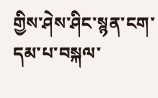གྱིས་ཤེས་ཤིང་སྙན་ངག་དམ་པ་བསྐལ་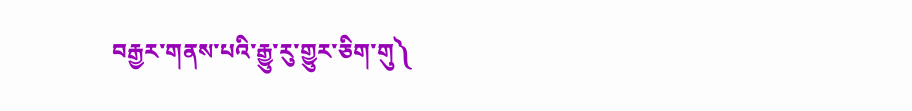བརྒྱར་གནས་པའི་རྒྱུ་རུ་གྱུར་ཅིག་གུ༽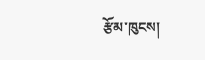རྩོམ་ཁུངས།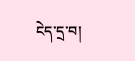ངེད་དྲ་བ།